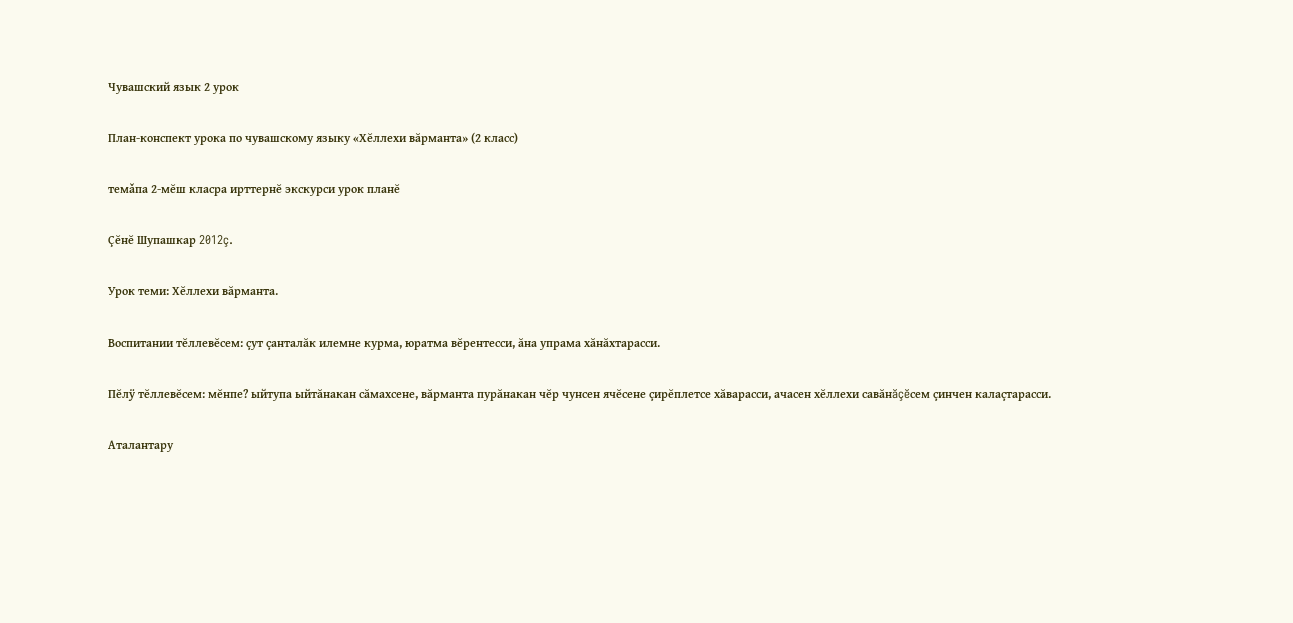Чувашский язык 2 урок

План-конспект урока по чувашскому языку «Хĕллехи вăрманта» (2 класс)

темǎпа 2-мĕш класра ирттернĕ экскурси урок планĕ

Çĕнĕ Шупашкар 2012ç.

Урок теми: Хĕллехи вăрманта.

Воспитании тĕллевĕсем: çут çанталăк илемне курма, юратма вĕрентесси, ăна упрама хăнăхтарасси.

Пĕлÿ тĕллевĕсем: мĕнпе? ыйтупа ыйтăнакан сăмахсене, вăрманта пурăнакан чĕр чунсен ячĕсене çирĕплетсе хăварасси, ачасен хĕллехи савăнăçĕсем çинчен калаçтарасси.

Аталантару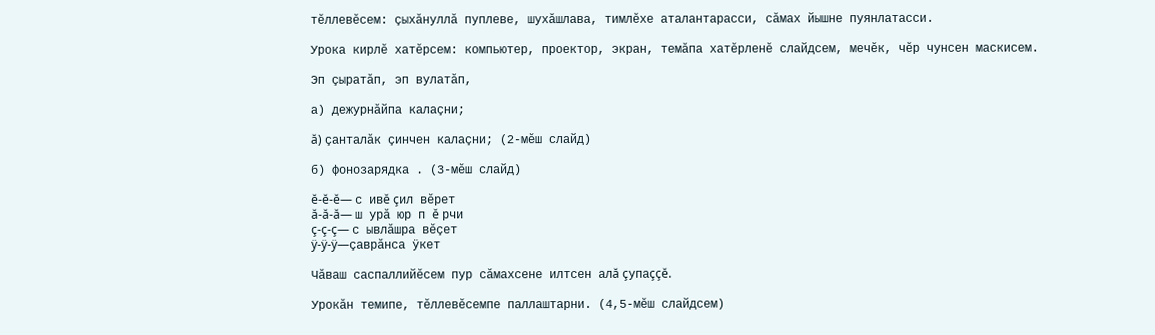тĕллевĕсем: çыхăнуллă пуплеве, шухăшлава, тимлĕхе аталантарасси, сăмах йышне пуянлатасси.

Урока кирлĕ хатĕрсем: компьютер, проектор, экран, темăпа хатĕрленĕ слайдсем, мечĕк, чĕр чунсен маскисем.

Эп çыратăп, эп вулатăп,

а) дежурнăйпа калаçни;

ă) çанталăк çинчен калаçни; (2-мĕш слайд)

б) фонозарядка . (3-мĕш слайд)

ĕ-ĕ-ĕ— с ивĕ çил вĕрет
ă-ă-ă— ш урă юр п ĕ рчи
ç-ç-ç— с ывлăшра вĕçет
ÿ-ÿ-ÿ—çаврăнса ÿкет

Чăваш саспаллийĕсем пур сăмахсене илтсен алă çупаççĕ.

Урокăн темипе, тĕллевĕсемпе паллаштарни. (4,5-мĕш слайдсем)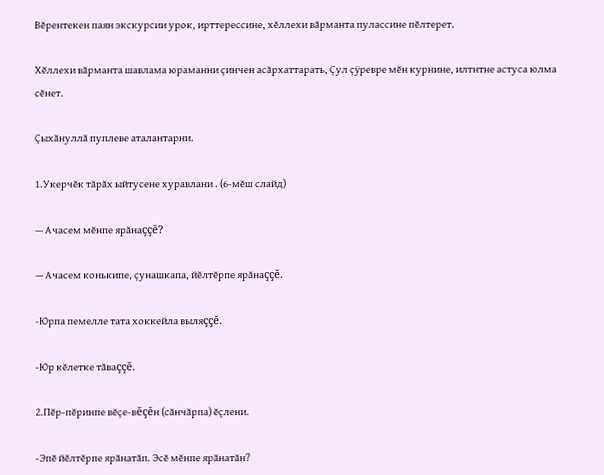Вĕрентекен паян экскурсии урок, ирттерессине, хĕллехи вăрманта пулассине пĕлтерет.

Хĕллехи вăрманта шавлама юраманни çинчен асăрхаттарать, Çул çÿревре мĕн курнине, илтнтне астуса юлма сĕнет.

Çыхăнуллă пуплеве аталантарни.

1.Укерчĕк тăрăх ыйтусене хуравлани . (6-мĕш слайд)

— Ачасем мĕнпе ярăнаççĕ?

— Ачасем конькипе, çунашкапа, йĕлтĕрпе ярăнаççĕ.

-Юрпа пемелле тата хоккейла выляççĕ.

-Юр кĕлетке тăваççĕ.

2.Пĕр-пĕринпе вĕçе-вĕçĕн (сăнчăрпа) ĕçлени.

-Эпĕ йĕлтĕрпе ярăнатăп. Эсĕ мĕнпе ярăнатăн?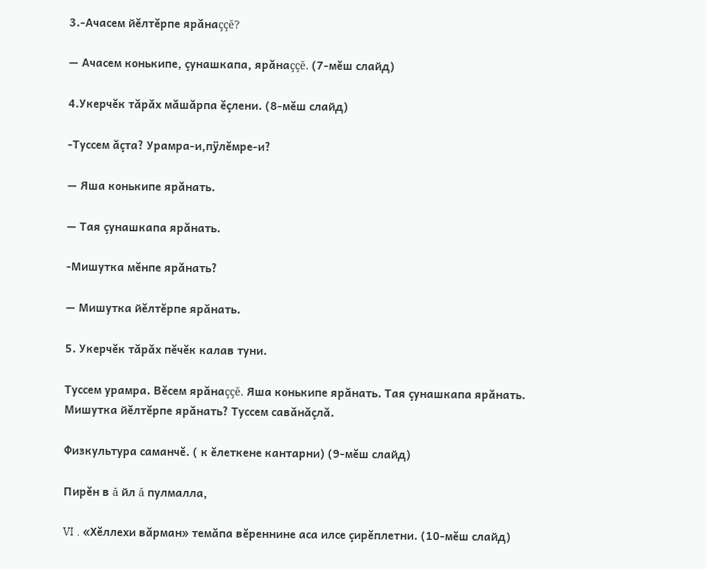3.-Ачасем йĕлтĕрпе ярăнаççĕ?

— Ачасем конькипе, çунашкапа, ярăнаççĕ. (7-мĕш слайд)

4.Укерчĕк тăрăх мăшăрпа ĕçлени. (8-мĕш слайд)

-Туссем ăçта? Урамра-и,пÿлĕмре-и?

— Яша конькипе ярăнать.

— Тая çунашкапа ярăнать.

-Мишутка мĕнпе ярăнать?

— Мишутка йĕлтĕрпе ярăнать.

5. Укерчĕк тăрăх пĕчĕк калав туни.

Туссем урамра. Вĕсем ярăнаççĕ. Яша конькипе ярăнать. Тая çунашкапа ярăнать. Мишутка йĕлтĕрпе ярăнать? Туссем савăнăçлă.

Физкультура саманчĕ. ( к ĕлеткене кантарни) (9-мĕш слайд)

Пирĕн в ă йл ă пулмалла,

VI . «Хĕллехи вăрман» темăпа вĕреннине аса илсе çирĕплетни. (10-мĕш слайд)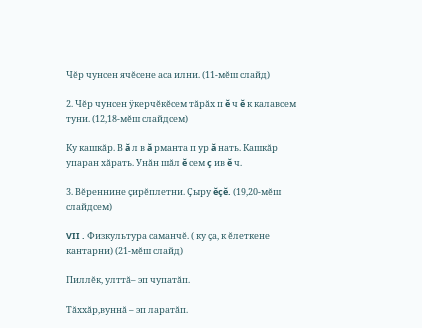Чĕр чунсен ячĕсене аса илни. (11-мĕш слайд)

2. Чĕр чунсен ÿкерчĕкĕсем тăрăх п ĕ ч ĕ к калавсем туни. (12,18-мĕш слайдсем)

Ку кашкăр. В ă л в ă рманта п ур ă нать. Кашкăр упаран хăрать. Унăн шăл ĕ сем ç ив ĕ ч.

3. Вĕреннине çирĕплетни. Çыру ĕçĕ. (19,20-мĕш слайдсем)

VII . Физкультура саманчĕ. ( ку çа, к ĕлеткене кантарни) (21-мĕш слайд)

Пиллĕк, улттă– эп чупатăп.

Тăххăр,вуннă – эп ларатăп.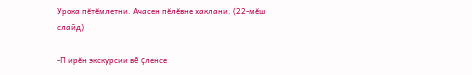Урока пĕтĕмлетни. Ачасен пĕлĕвне хаклани. (22-мĕш слайд)

-П ирĕн экскурсии вĕ çленсе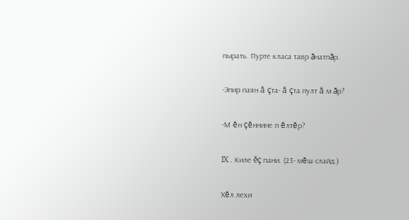пырать. Пурте класа тавр ăнатпăр.

-Эпир паян ă çта- ă çта пулт ă м ăр?

-М ĕн çĕннине п ĕлтĕр?

IX . Киле ĕç пани. (23- мĕш слайд.)

Хĕл лехи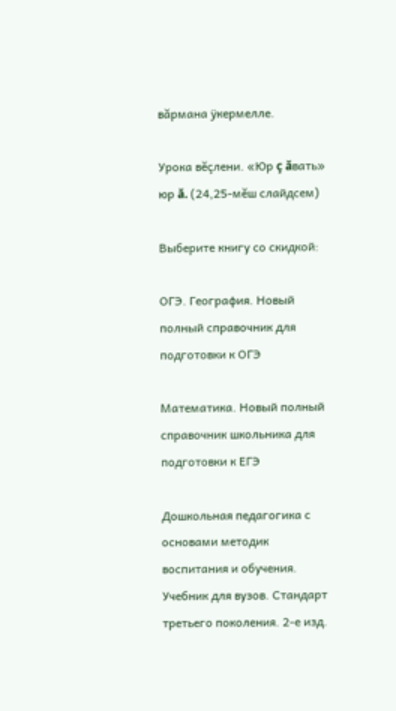вăрмана ÿкермелле.

Урока вĕçлени. «Юр ç ăвать» юр ă. (24,25-мĕш слайдсем)

Выберите книгу со скидкой:

ОГЭ. География. Новый полный справочник для подготовки к ОГЭ

Математика. Новый полный справочник школьника для подготовки к ЕГЭ

Дошкольная педагогика с основами методик воспитания и обучения. Учебник для вузов. Стандарт третьего поколения. 2-е изд.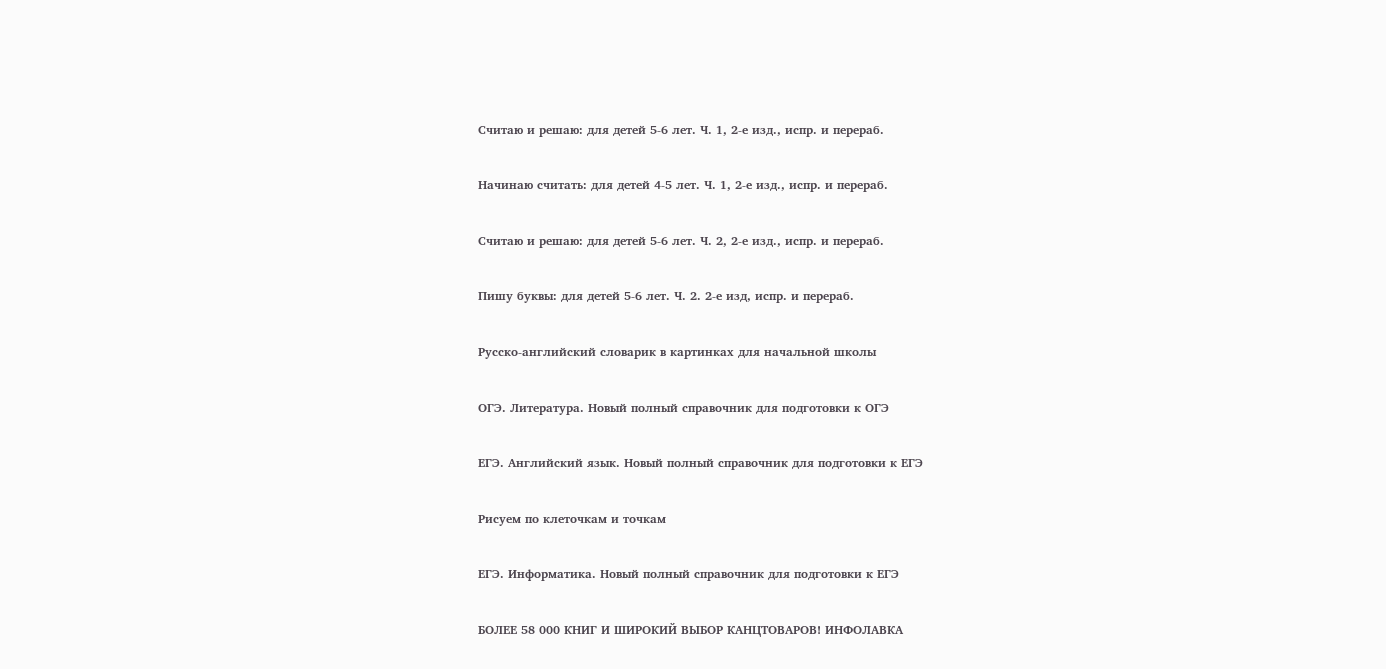Считаю и решаю: для детей 5-6 лет. Ч. 1, 2-е изд., испр. и перераб.

Начинаю считать: для детей 4-5 лет. Ч. 1, 2-е изд., испр. и перераб.

Считаю и решаю: для детей 5-6 лет. Ч. 2, 2-е изд., испр. и перераб.

Пишу буквы: для детей 5-6 лет. Ч. 2. 2-е изд, испр. и перераб.

Русско-английский словарик в картинках для начальной школы

ОГЭ. Литература. Новый полный справочник для подготовки к ОГЭ

ЕГЭ. Английский язык. Новый полный справочник для подготовки к ЕГЭ

Рисуем по клеточкам и точкам

ЕГЭ. Информатика. Новый полный справочник для подготовки к ЕГЭ

БОЛЕЕ 58 000 КНИГ И ШИРОКИЙ ВЫБОР КАНЦТОВАРОВ! ИНФОЛАВКА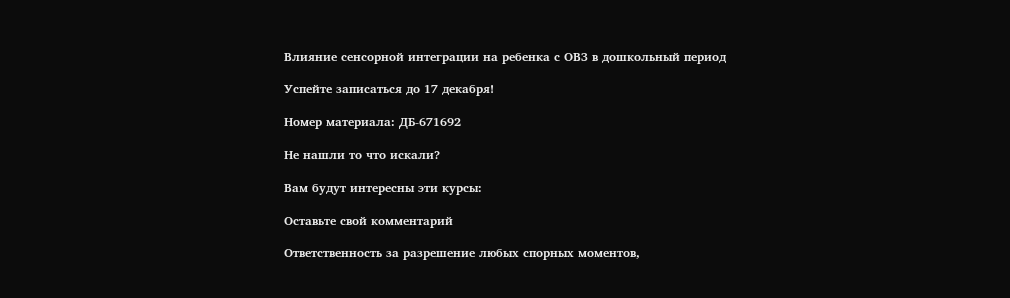Влияние сенсорной интеграции на ребенка с ОВЗ в дошкольный период

Успейте записаться до 17 декабря!

Номер материала: ДБ-671692

Не нашли то что искали?

Вам будут интересны эти курсы:

Оставьте свой комментарий

Ответственность за разрешение любых спорных моментов,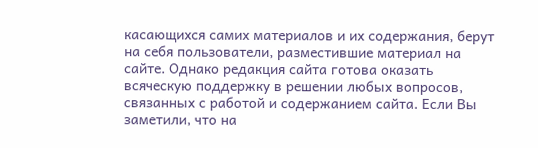касающихся самих материалов и их содержания, берут на себя пользователи, разместившие материал на сайте. Однако редакция сайта готова оказать всяческую поддержку в решении любых вопросов, связанных с работой и содержанием сайта. Если Вы заметили, что на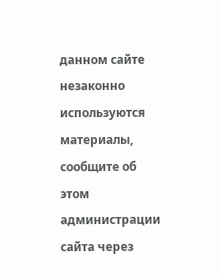данном сайте незаконно используются материалы, сообщите об этом администрации сайта через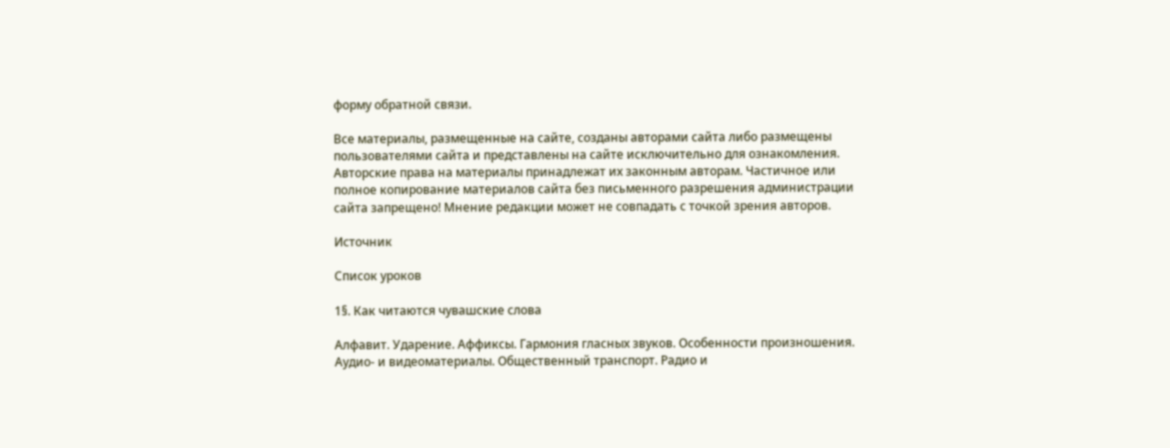форму обратной связи.

Все материалы, размещенные на сайте, созданы авторами сайта либо размещены пользователями сайта и представлены на сайте исключительно для ознакомления. Авторские права на материалы принадлежат их законным авторам. Частичное или полное копирование материалов сайта без письменного разрешения администрации сайта запрещено! Мнение редакции может не совпадать с точкой зрения авторов.

Источник

Список уроков

1§. Как читаются чувашские слова

Алфавит. Ударение. Аффиксы. Гармония гласных звуков. Особенности произношения. Аудио- и видеоматериалы. Общественный транспорт. Радио и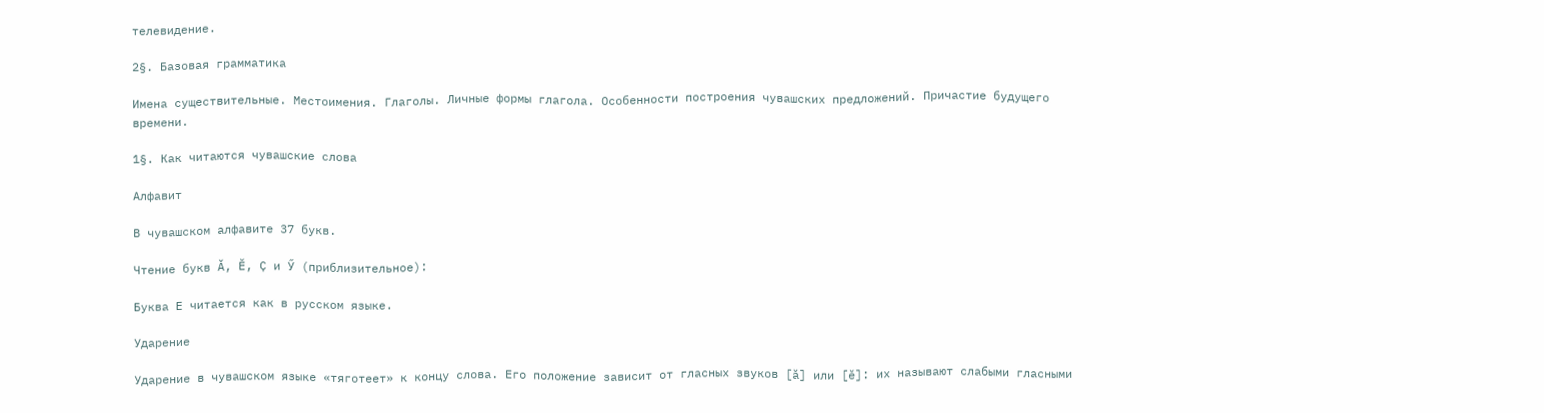телевидение.

2§. Базовая грамматика

Имена существительные. Местоимения. Глаголы. Личные формы глагола. Особенности построения чувашских предложений. Причастие будущего времени.

1§. Как читаются чувашские слова

Алфавит

В чувашском алфавите 37 букв.

Чтение букв Ӑ, Ӗ, Ҫ и Ӳ (приблизительное):

Буква Е читается как в русском языке.

Ударение

Ударение в чувашском языке «тяготеет» к концу слова. Его положение зависит от гласных звуков [ӑ] или [ӗ]: их называют слабыми гласными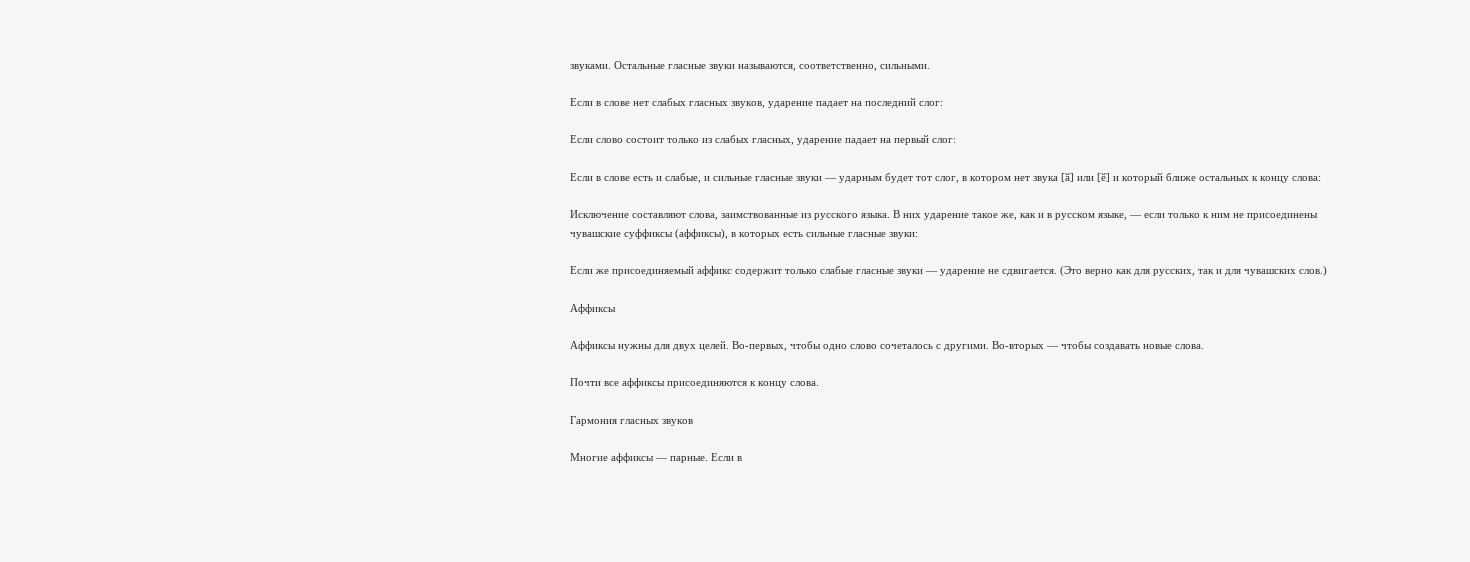звуками. Остальные гласные звуки называются, соответственно, сильными.

Если в слове нет слабых гласных звуков, ударение падает на последний слог:

Если слово состоит только из слабых гласных, ударение падает на первый слог:

Если в слове есть и слабые, и сильные гласные звуки — ударным будет тот слог, в котором нет звука [ӑ] или [ӗ] и который ближе остальных к концу слова:

Исключение составляют слова, заимствованные из русского языка. В них ударение такое же, как и в русском языке, — если только к ним не присоединены чувашские суффиксы (аффиксы), в которых есть сильные гласные звуки:

Если же присоединяемый аффикс содержит только слабые гласные звуки — ударение не сдвигается. (Это верно как для русских, так и для чувашских слов.)

Аффиксы

Аффиксы нужны для двух целей. Во-первых, чтобы одно слово сочеталось с другими. Во-вторых — чтобы создавать новые слова.

Почти все аффиксы присоединяются к концу слова.

Гармония гласных звуков

Многие аффиксы — парные. Если в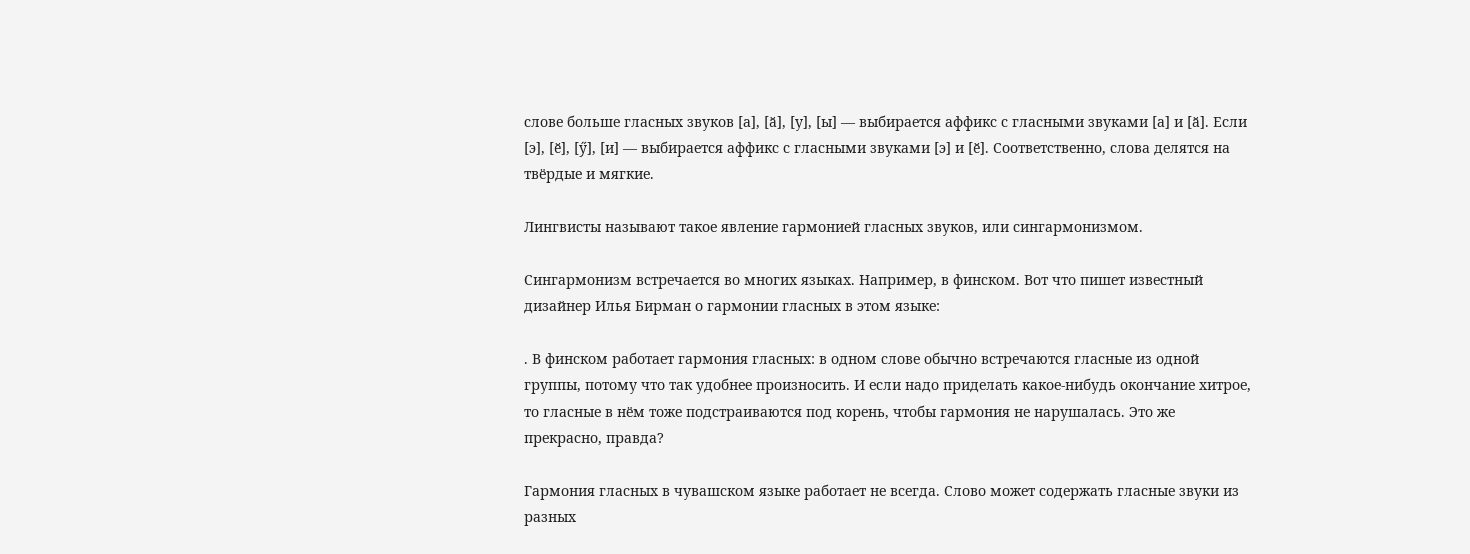слове больше гласных звуков [а], [ӑ], [у], [ы] — выбирается аффикс с гласными звуками [а] и [ӑ]. Если [э], [ӗ], [ӳ], [и] — выбирается аффикс с гласными звуками [э] и [ӗ]. Соответственно, слова делятся на твёрдые и мягкие.

Лингвисты называют такое явление гармонией гласных звуков, или сингармонизмом.

Сингармонизм встречается во многих языках. Например, в финском. Вот что пишет известный дизайнер Илья Бирман о гармонии гласных в этом языке:

. В финском работает гармония гласных: в одном слове обычно встречаются гласные из одной группы, потому что так удобнее произносить. И если надо приделать какое-нибудь окончание хитрое, то гласные в нём тоже подстраиваются под корень, чтобы гармония не нарушалась. Это же прекрасно, правда?

Гармония гласных в чувашском языке работает не всегда. Слово может содержать гласные звуки из разных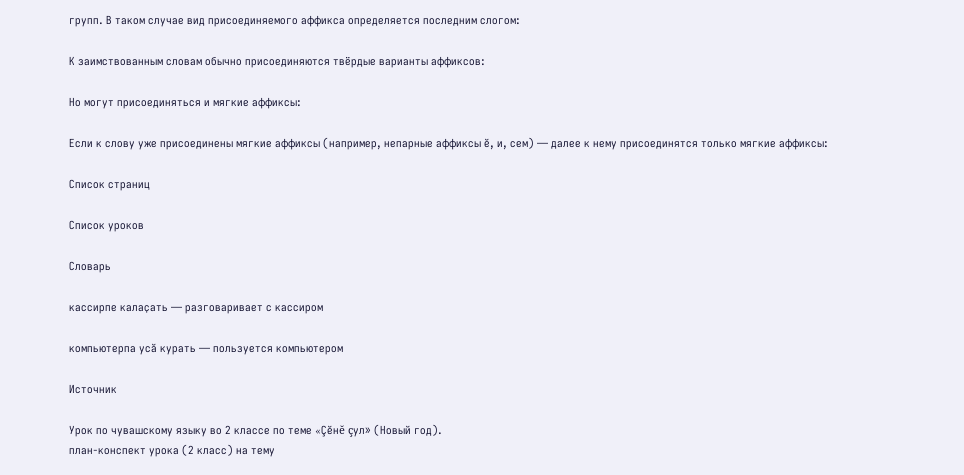групп. В таком случае вид присоединяемого аффикса определяется последним слогом:

К заимствованным словам обычно присоединяются твёрдые варианты аффиксов:

Но могут присоединяться и мягкие аффиксы:

Если к слову уже присоединены мягкие аффиксы (например, непарные аффиксы ӗ, и, сем) — далее к нему присоединятся только мягкие аффиксы:

Список страниц

Список уроков

Словарь

кассирпе калаҫать — разговаривает с кассиром

компьютерпа усӑ курать — пользуется компьютером

Источник

Урок по чувашскому языку во 2 классе по теме «Çĕнĕ çул» (Новый год).
план-конспект урока (2 класс) на тему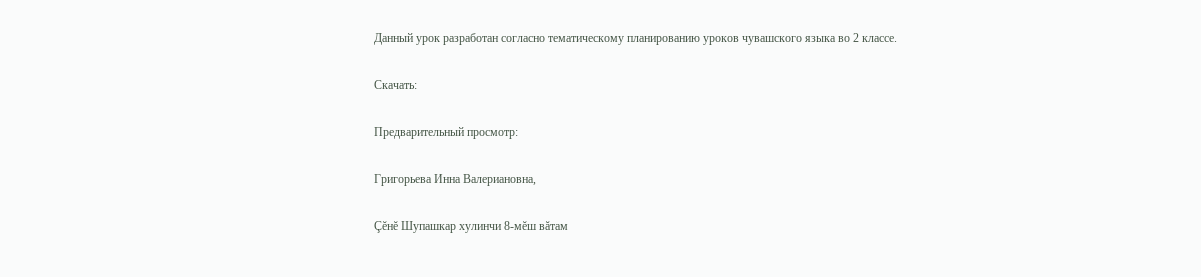Данный урок разработан согласно тематическому планированию уроков чувашского языка во 2 классе.

Скачать:

Предварительный просмотр:

Григорьева Инна Валериановна,

Çĕнĕ Шупашкар хулинчи 8-мĕш вăтам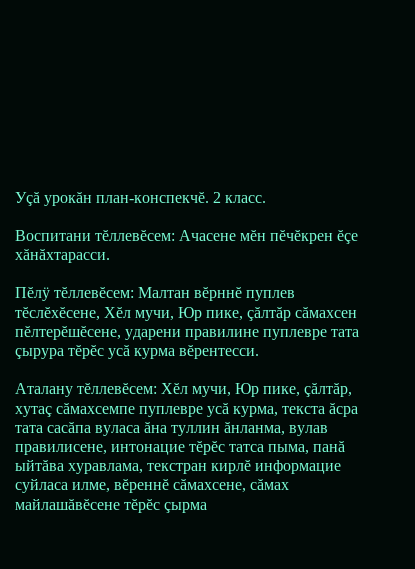Уçă урокăн план-конспекчĕ. 2 класс.

Воспитани тĕллевĕсем: Ачасене мĕн пĕчĕкрен ĕçе хăнăхтарасси.

Пĕлÿ тĕллевĕсем: Малтан вĕрннĕ пуплев тĕслĕхĕсене, Хĕл мучи, Юр пике, çăлтăр сăмахсен пĕлтерĕшĕсене, ударени правилине пуплевре тата çырура тĕрĕс усă курма вĕрентесси.

Аталану тĕллевĕсем: Хĕл мучи, Юр пике, çăлтăр, хутаç сăмахсемпе пуплевре усă курма, текста ăсра тата сасăпа вуласа ăна туллин ăнланма, вулав правилисене, интонацие тĕрĕс татса пыма, панă ыйтăва хуравлама, текстран кирлĕ информацие суйласа илме, вĕреннĕ сăмахсене, сăмах майлашăвĕсене тĕрĕс çырма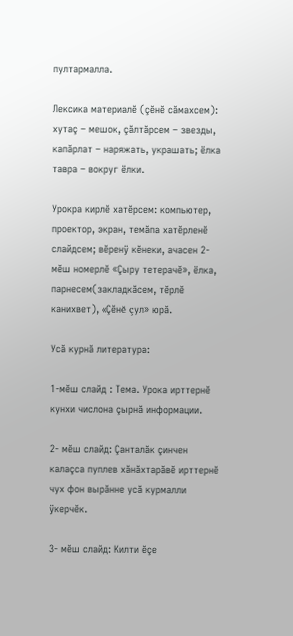пултармалла.

Лексика материалĕ (çĕнĕ сăмахсем): хутаç – мешок, çăлтăрсем – звезды, капăрлат – наряжать, украшать; ёлка тавра – вокруг ёлки.

Урокра кирлĕ хатĕрсем: компьютер, проектор, экран, темăпа хатĕрленĕ слайдсем; вĕренÿ кĕнеки, ачасен 2-мĕш номерлĕ «Çыру тетерачĕ», ёлка, парнесем(закладкăсем, тĕрлĕ канихвет), «Çĕнĕ çул» юрă.

Усă курнă литература:

1-мĕш слайд : Тема. Урока ирттернĕ кунхи числона çырнă информации.

2- мĕш слайд: Çанталăк çинчен калаçса пуплев хăнăхтарăвĕ ирттернĕ чух фон вырăнне усă курмалли ÿкерчĕк.

3- мĕш слайд: Килти ĕçе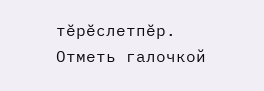тĕрĕслетпĕр. Отметь галочкой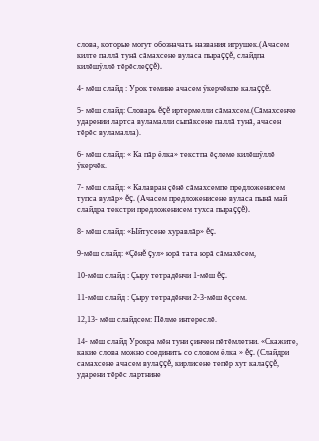слова, которые могут обозначать названия игрушек.(Ачасем килте паллă тунă сăмахсене вуласа пыраççĕ, слайдпа килĕшÿллĕ тĕрĕслеççĕ).

4- мĕш слайд : Урок темине ачасем ÿкерчĕкпе калаççĕ.

5- мĕш слайд: Словарь ĕçĕ иртермелли сăмахсем.(Сăмахсенче ударении лартса вуламалли сыпăксене паллă тунă, ачасен тĕрĕс вуламалла).

6- мĕш слайд: « Ка пăр ёлка» текстпа ĕçлеме килĕшÿллĕ ÿкерчĕк.

7- мĕш слайд: « Калавран çĕнĕ сăмахсемпе предложенисем тупса вулăр» ĕç. (Ачасем предложенисене вуласа пынă май слайдра текстри предложенисем тухса пыраççĕ).

8- мĕш слайд: «Ыйтусене хуравлăр» ĕç.

9-мĕш слайд: «Çĕнĕ çул» юрă тата юрă сăмахĕсем,

10-мĕш слайд : Çыру тетрадĕнчи 1-мĕш ĕç.

11-мĕш слайд : Çыру тетрадĕнчи 2-3-мĕш ĕçсем.

12,13- мĕш слайдсем: Пĕлме интереслĕ.

14- мĕш слайд Урокра мĕн туни çинчен пĕтĕмлетни. «Скажите, какие слова можно соединить со словом ёлка » ĕç. (Слайдри самахсене ачасем вулаççĕ, кирлисене тепĕр хут калаççĕ, ударени тĕрĕс лартнине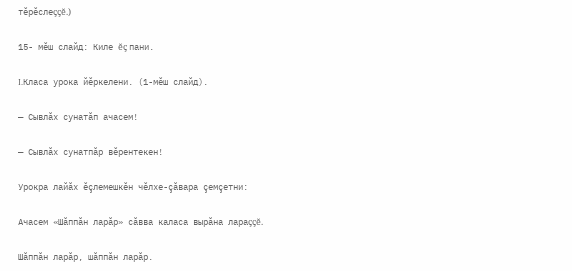тĕрĕслеççĕ.)

15- мĕш слайд: Киле ĕç пани.

I.Класа урока йĕркелени. (1-мĕш слайд).

— Сывлăх сунатăп ачасем!

— Сывлăх сунатпăр вĕрентекен!

Урокра лайăх ĕçлемешкĕн чĕлхе-çăвара çемçетни:

Ачасем «Шăппăн ларăр» сăвва каласа вырăна лараççĕ.

Шăппăн ларăр, шăппăн ларăр.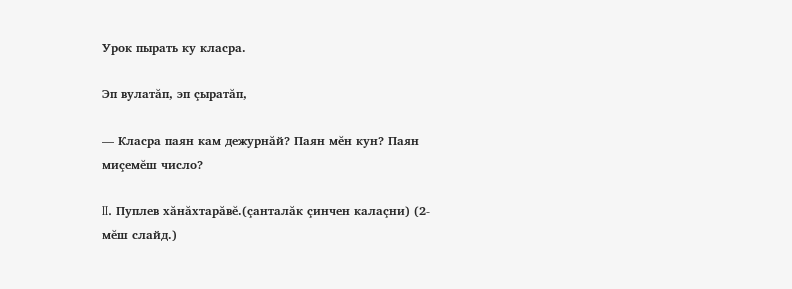Урок пырать ку класра.

Эп вулатăп, эп çыратăп,

— Класра паян кам дежурнăй? Паян мĕн кун? Паян миçемĕш число?

II. Пуплев хăнăхтарăвĕ.(çанталăк çинчен калаçни) (2-мĕш слайд.)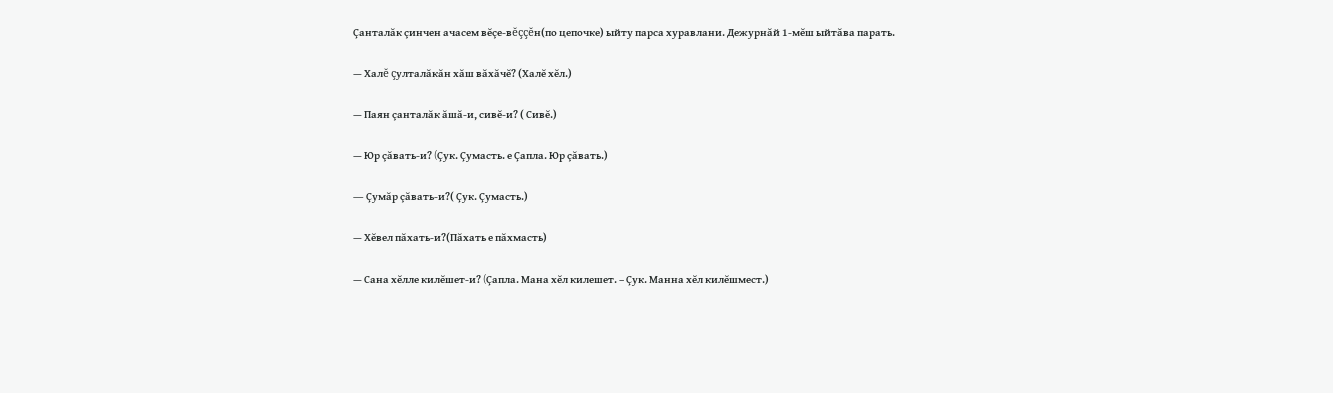Çанталăк çинчен ачасем вĕçе-вĕççĕн(по цепочке) ыйту парса хуравлани. Дежурнăй 1-мĕш ыйтăва парать.

— Халĕ çулталăкăн хăш вăхăчĕ? (Халĕ хĕл.)

— Паян çанталăк ăшă-и, сивĕ-и? ( Сивĕ.)

— Юр çăвать-и? (Çук. Çумасть. е Çапла. Юр çăвать.)

— Çумăр çăвать-и?( Çук. Çумасть.)

— Хĕвел пăхать-и?(Пăхать е пăхмасть)

— Сана хĕлле килĕшет-и? (Çапла. Мана хĕл килешет. – Çук. Манна хĕл килĕшмест.)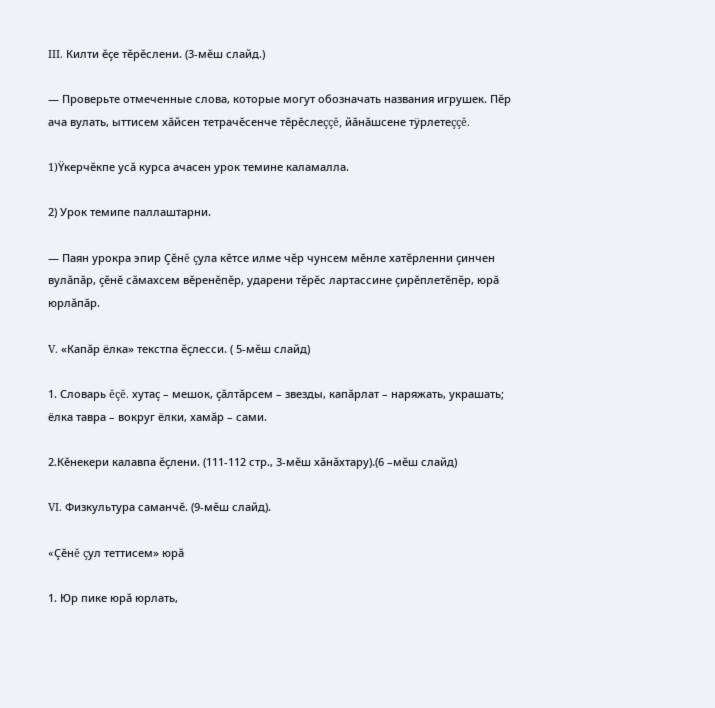III. Килти ĕçе тĕрĕслени. (3-мĕш слайд.)

— Проверьте отмеченные слова, которые могут обозначать названия игрушек. Пĕр ача вулать, ыттисем хăйсен тетрачĕсенче тĕрĕслеççĕ, йăнăшсене тÿрлетеççĕ.

1)Ÿкерчĕкпе усă курса ачасен урок темине каламалла.

2) Урок темипе паллаштарни.

— Паян урокра эпир Çĕнĕ çула кĕтсе илме чĕр чунсем мĕнле хатĕрленни çинчен вулăпăр, çĕнĕ сăмахсем вĕренĕпĕр, ударени тĕрĕс лартассине çирĕплетĕпĕр, юрă юрлăпăр.

V. «Капăр ёлка» текстпа ĕçлесси. ( 5-мĕш слайд)

1. Словарь ĕçĕ. хутаç – мешок, çăлтăрсем – звезды, капăрлат – наряжать, украшать; ёлка тавра – вокруг ёлки, хамăр – сами.

2.Кĕнекери калавпа ĕçлени. (111-112 стр., 3-мĕш хăнăхтару).(6 –мĕш слайд)

VI. Физкультура саманчĕ. (9-мĕш слайд).

«Çĕнĕ çул теттисем» юрă

1. Юр пике юрă юрлать,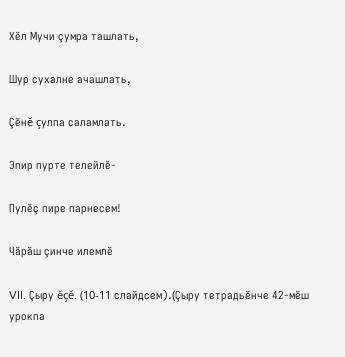Хĕл Мучи çумра ташлать,

Шур сухалне ачашлать,

Çĕнĕ çулпа саламлать.

Эпир пурте телейлĕ-

Пулĕç пире парнесем!

Чăрăш çинче илемлĕ

VII. Çыру ĕçĕ. (10-11 слайдсем).(Çыру тетрадьĕнче 42-мĕш урокпа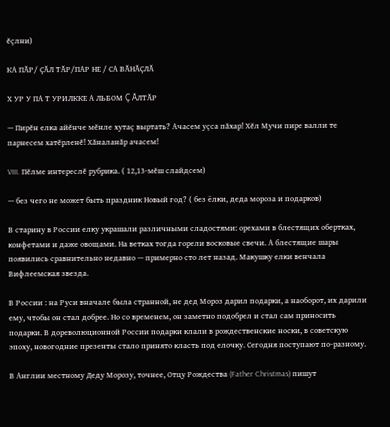ĕçлни)

КА ПĂР/ ÇĂЛ ТĂР/ПАР НЕ / СА ВĂНĂÇЛĂ

Х УР У ПА Т УРИЛККЕ А ЛЬБОМ Ç ĂЛТĂР

— Пирĕн елка айĕнче мĕнле хутаç выртать? Ачасем уçса пăхар! Хĕл Мучи пире валли те парнесем хатĕрленĕ! Хăналанăр ачасем!

VIII. Пĕлме интереслĕ рубрика. ( 12,13-мĕш слайдсем)

— без чего не может быть праздник Новый год? ( без ёлки, деда мороза и подарков)

В старину в России елку украшали различными сладостями: орехами в блестящих обертках, конфетами и даже овощами. На ветках тогда горели восковые свечи. А блестящие шары появились сравнительно недавно — примерно сто лет назад. Макушку елки венчала Вифлеемская звезда.

В России : на Руси вначале была странной, не дед Мороз дарил подарки, а наоборот, их дарили ему, чтобы он стал добрее. Но со временем, он заметно подобрел и стал сам приносить подарки. В дореволюционной России подарки клали в рождественские носки, в советскую эпоху, новогодние презенты стало принято класть под елочку. Сегодня поступают по-разному.

В Англии местному Деду Морозу, точнее, Отцу Рождества (Father Christmas) пишут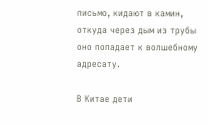письмо, кидают в камин, откуда через дым из трубы оно попадает к волшебному адресату.

В Китае дети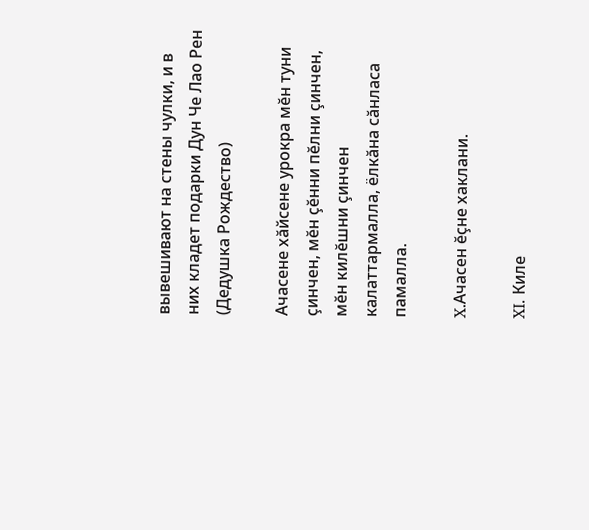вывешивают на стены чулки, и в них кладет подарки Дун Че Лао Рен (Дедушка Рождество)

Ачасене хăйсене урокра мĕн туни çинчен, мĕн çĕнни пĕлни çинчен, мĕн килĕшни çинчен калаттармалла, ёлкăна сăнласа памалла.

X.Ачасен ĕçне хаклани.

XI. Киле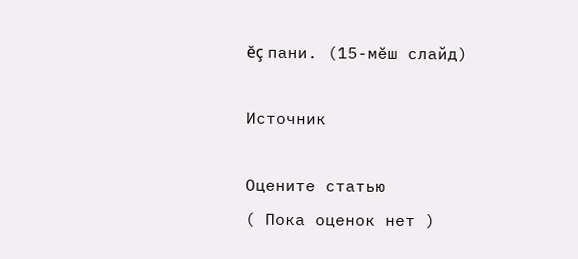ĕç пани. (15-мĕш слайд)

Источник

Оцените статью
( Пока оценок нет )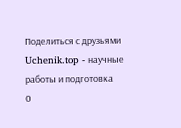Поделиться с друзьями
Uchenik.top - научные работы и подготовка
0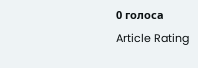0 голоса
Article Rating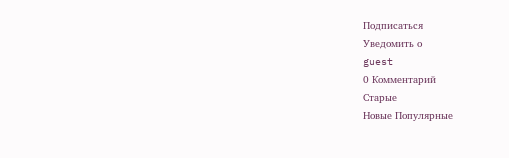Подписаться
Уведомить о
guest
0 Комментарий
Старые
Новые Популярные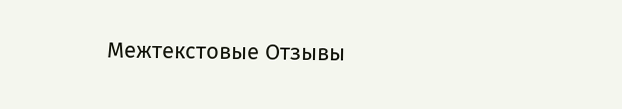Межтекстовые Отзывы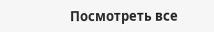Посмотреть все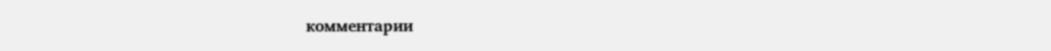комментарии